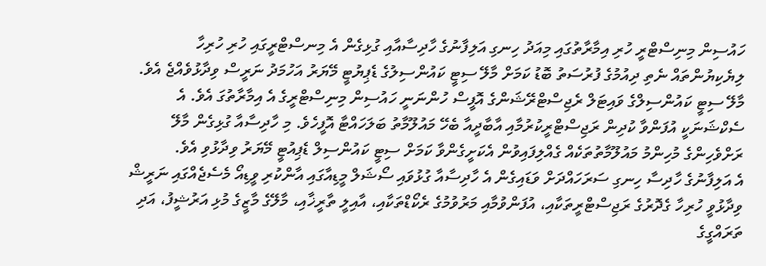ހައުސިން މިނިސްޓްރީ ހުރި އިމާރާތުގައި މިއަދު ހިނގި އަލިފާނުގެ ހާދިސާއާއި ގުޅިގެން އެ މިނސްޓްރީގައި ހުރި ހުރިހާ ލިޔެކިޔުންތައް ނެތި ދިއުމުގެ ފުރުސަތު ބޮޑު ކަމަށް މާލޭ ސިޓީ ކައުންސިލުގެ ޑެޕިޔުޓީ މޭޔަރު އަހުމަދު ނަރީސް ވިދާޅުވެއްޖެ އެވެ.
މާލޭ ސިޓީ ކައުންސިލްގެ ވައިޓަލް ރެޖިސްޓްރޭޝަންގެ އޮފީސް ހުންނަނީ ހައުސިން މިނިސްޓްރީގެ އެ އިމާރާތުގަ އެވެ. އެ ސެކްޝަނަކީ އުފަންވާ ކުދިން ރަޖިސްޓްރީކުރުމާއި އާބާދީއާ ބެހޭ މައުލޫމާތު ބަލަހައްޓާ އޮފީހެވެ. މި ހާދިސާއާ ގުޅިގެން މާލޭ ރަށްވެހިންގެ މުހިންމު މައުލޫމާތުތަކެއް ގެއްލިފައިވުން އެކަށީގެންވާ ކަމަށް ސިޓީ ކައުންސިލް ޑެޕިއުޓީ މޭޔަރު ވިދާޅުވި އެވެ.
އެ އަލިފާނުގެ ހާދިސާ ހިނގި ސަރަހައްދަށް ވަޑައިގެން އެ ހާދިސާއާ ގުޅުވައި ސޯޝަލް މީޑިއާގައި އާންކުރި ވީޑިއޯ މެސެޖެއްގައި ނަރީޝް ވިދާޅުވީ ހުރިހާ ގެދޮރުގެ ރަޖިސްޓްރީތަކާއި، އުފަންވުމާއި މަރުވުމުގެ ރެކޯޑްތަކާއި، އާއިލީ ތާރީޚާއި، މާލޭގެ މާޒީގެ މުޅި އަރުޝީފު، އަދި ތަރައްގީގެ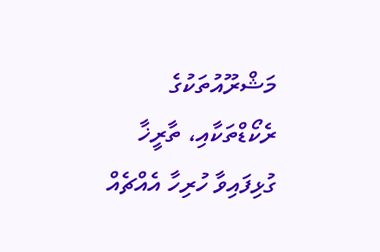މަޝްރޫއުތަކުގެ ރެކޯޑްތަކާއި، ތާރީޚާ ގުޅިފައިވާ ހުރިހާ އެއްޗެއް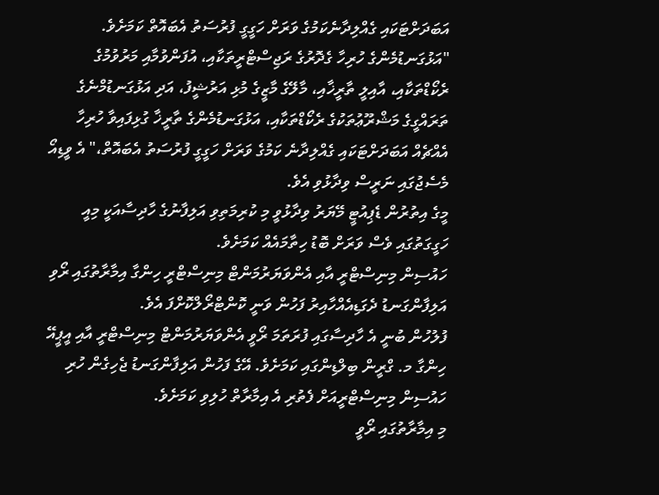އަބަދަށްޓަކައި ގެއްލިދާނެކަމުގެ ވަރަށް ހަގީގީ ފުރުސަތު އެބައޮތް ކަމަށެވެ.
"އަޅުގަނޑުމެންގެ ހުރިހާ ގެދޮރުގެ ރަޖިސްޓްރީތަކާއި، އުފަންވުމާއި މަރުވުމުގެ ރެކޯޑްތަކާއި، އާއިލީ ތާރީޚާއި، މާލޭގެ މާޒީގެ މުޅި އަރުޝީފު، އަދި އަޅުގަނޑުމްނެގެ ތަރައްގީގެ މަޝްރޫޢުތަކުގެ ރެކޯޑްތަކާއި، އަޅުގަނޑުމެންގެ ތާރީޚާ ގުޅިފައިވާ ހުރިހާ އެއްޗެއް އަބަދަށްޓަކައި ގެއްލިދާނެ ކަމުގެ ވަރަށް ހަގީގީ ފުރުސަތު އެބައޮތް،" އެ ވީޑިއޯ މެސެޖުގައި ނަރީސް ވިދާޅުވި އެވެ.
މީގެ އިތުރުން ޑެޕިއުޓީ މޭޔަރު ވިދާޅުވީ މި ކުރިމަތިވި އަލިފާނުގެ ހާދިސާއަކީ މިއީ ހަގީގަތުގައި ވެސް ވަރަށް ބޮޑު ހިތާމައެއް ކަމަށެވެ.
ހައުސިން މިނިސްޓްރީ އާއި އެންވަޔަރުމަންޓް މިނިސްޓްރީ ހިންގާ އިމާރާތުގައި ރޯވި އަލިފާންގަނޑު ދެގަޑިއެއްހާއިރު ފަހުން ވަނީ ކޮންޓްރޯލްކޮށްފަ އެވެ.
ފުލުހުން ބުނީ އެ ހާދިސާގައި ފުރަތަމަ ރޯވީ އެންވަޔަރުމަންޓް މިނިސްޓްރީ އާއި އީޕީއޭ ހިންގާ މ. ގްރީން ބިލްޑިންގައި ކަމަށެވެ. އޭގެ ފަހުން އަލިފާންގަނޑު ޖެހިގެން ހުރި ހައުސިން މިނިސްޓްރީއަށް ފެތުރި އެ އިމާރާތް ހުލިވި ކަމަށެވެ.
މި އިމާރާތުގައި ރޯވީ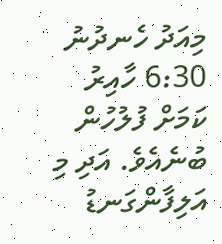މިއަދު ހެނދުނު 6:30 ހާއިރު ކަމަށް ފުލުހުން ބުނެއެވެ. އަދި މި އަލިފާންގަނޑު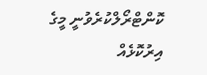ކޮންޓްރޯލްކުރެވުނީ މީގެ އިރުކޮޅެއް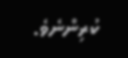ކުރިންނެވެ.